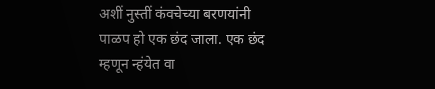अशीं नुस्तीं कंवचेच्या बरणयांनी पाळप हो एक छंद जाला. एक छंद म्हणून न्हंयेत वा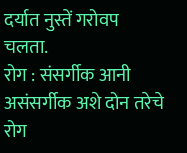दर्यात नुस्तें गरोवप चलता.
रोग : संसर्गीक आनी असंसर्गीक अशे दोन तरेचे रोग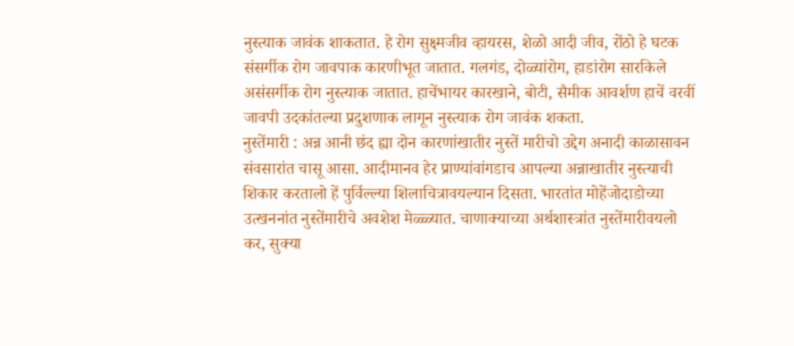नुस्त्याक जावंक शाकतात. हे रोग सुक्ष्मजीव व्हायरस, शेळो आदी जीव, रोंठो हे घटक संसर्गीक रोग जावपाक कारणीभूत जातात. गलगंड, दोळ्यांरोग, हाडांरोग सारकिले असंसर्गीक रोग नुस्त्याक जातात. हाचेंभायर कारखाने, बोटी, सैमीक आवर्शण हाचें वरवीं जावपी उदकांतल्या प्रदुशणाक लागून नुस्त्याक रोग जावंक शकता.
नुस्तेंमारी : अन्न आनी छंद ह्या दोन कारणांखातीर नुस्तें मारीचो उद्देग अनादी काळासावन संवसारांत चासू आसा. आदीमानव हेर प्राण्यांवांगडाच आपल्या अन्नाखातीर नुस्त्याची शिकार करतालो हें पुर्विल्ल्या शिलाचित्रावयल्यान दिसता. भारतांत मोहेंजोदाडोच्या उत्खननांत नुस्तेंमारीचे अवशेश मेळ्ळ्यात. चाणाक्याच्या अर्थशास्त्रांत नुस्तेंमारीवयलो कर, सुक्या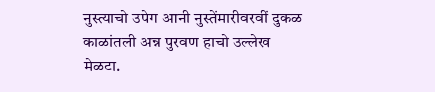नुस्त्याचो उपेग आनी नुस्तेंमारीवरवीं दुकळ काळांतली अन्न पुरवण हाचो उल्लेख मेळटा.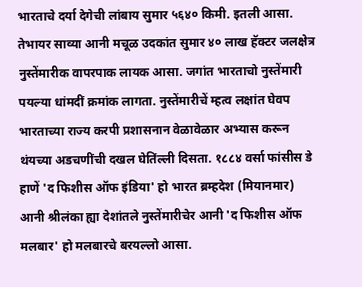भारताचे दर्या देगेची लांबाय सुमार ५६४० किमी. इतली आसा. तेभायर साव्या आनी मचूळ उदकांत सुमार ४० लाख हॅक्टर जलक्षेत्र नुस्तेंमारीक वापरपाक लायक आसा. जगांत भारताचो नुस्तेंमारी पयल्या धांमदीं क्रमांक लागता. नुस्तेंमारीचें म्हत्व लक्षांत घेवप भारताच्या राज्य करपी प्रशासनान वेळावेळार अभ्यास करून थंयच्या अडचणींची दखल घेतिंल्ली दिसता. १८८४ वर्सा फांसीस डे हाणें 'द फिशीस ऑफ इंडिया' हो भारत ब्रम्हदेश (मियानमार) आनी श्रीलंका ह्या देशांतले नुस्तेंमारीचेर आनी 'द फिशीस ऑफ मलबार' हो मलबारचे बरयल्लो आसा.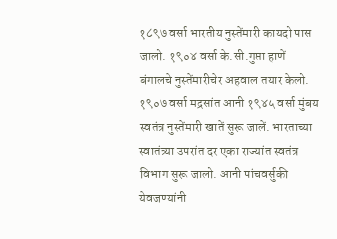१८९७ वर्सा भारतीय नुस्तेंमारी कायदो पास जालो. १९०४ वर्सा के.सी.गुप्ता हाणें बंगालचे नुस्तेंमारीचेर अहवाल तयार केलो. १९०७ वर्सा मद्रसांत आनी १९४५ वर्सा मुंबय स्वतंत्र नुस्तेंमारी खातें सुरू जालें. भारताच्या स्वातंत्र्या उपरांत दर एका राज्यांत स्वतंत्र विभाग सुरू जालो. आनी पांचवर्सुकी येवजण्यांनी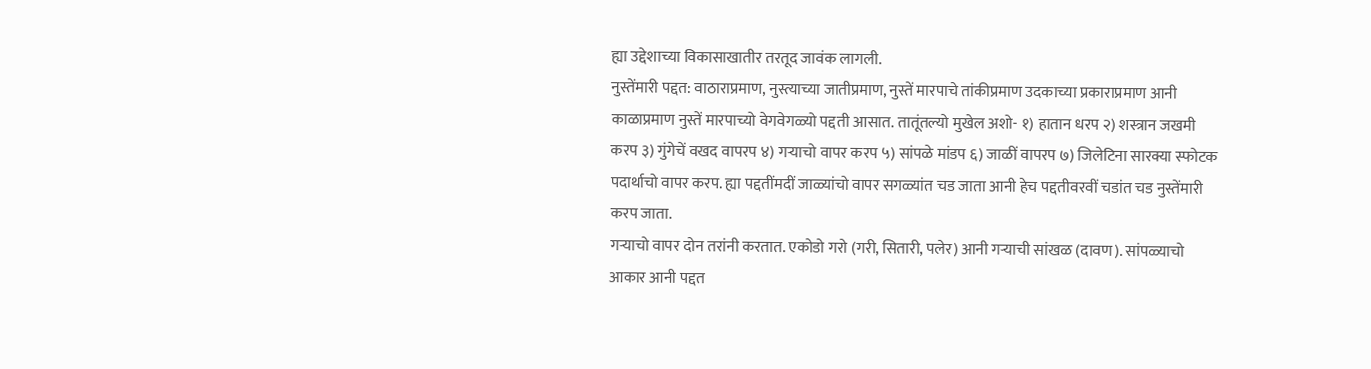ह्या उद्देशाच्या विकासाखातीर तरतूद जावंक लागली.
नुस्तेंमारी पद्दत: वाठाराप्रमाण, नुस्त्याच्या जातीप्रमाण, नुस्तें मारपाचे तांकीप्रमाण उदकाच्या प्रकाराप्रमाण आनी काळाप्रमाण नुस्तें मारपाच्यो वेगवेगळ्यो पद्दती आसात. तातूंतल्यो मुखेल अशो- १) हातान धरप २) शस्त्रान जखमी करप ३) गुंगेचें वखद वापरप ४) गऱ्याचो वापर करप ५) सांपळे मांडप ६) जाळीं वापरप ७) जिलेटिना सारक्या स्फोटक पदार्थाचो वापर करप. ह्या पद्दतींमदीं जाळ्यांचो वापर सगळ्यांत चड जाता आनी हेच पद्दतीवरवीं चडांत चड नुस्तेंमारी करप जाता.
गऱ्याचो वापर दोन तरांनी करतात. एकोडो गरो (गरी, सितारी, पलेर) आनी गऱ्याची सांखळ (दावण). सांपळ्याचो आकार आनी पद्दत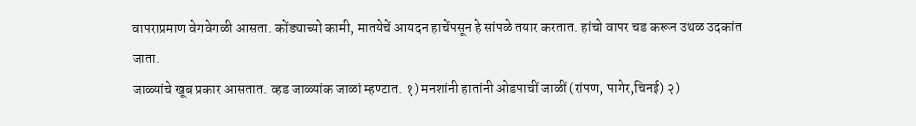वापराप्रमाण वेगवेगळी आसता. कोंड्याच्यो कामी, मातयेचें आयदन हाचेंपसून हे सांपळे तयार करतात. हांचो वापर चड करून उथळ उदकांत जाता.
जाळ्यांचे खूब प्रकार आसतात. व्हड जाळ्यांक जाळां म्हण्टात. १) मनशांनी हातांनी ओडपाचीं जाळीं (रांपण, पागेर,चिनई) २)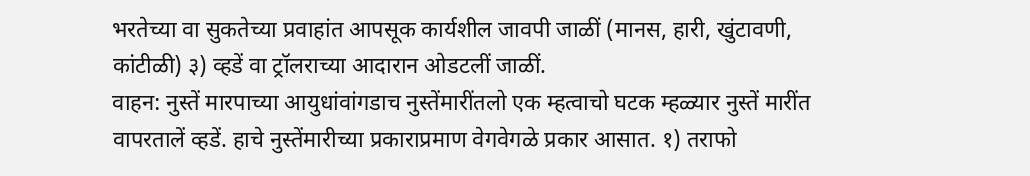भरतेच्या वा सुकतेच्या प्रवाहांत आपसूक कार्यशील जावपी जाळीं (मानस, हारी, खुंटावणी, कांटीळी) ३) व्हडें वा ट्रॉलराच्या आदारान ओडटलीं जाळीं.
वाहन: नुस्तें मारपाच्या आयुधांवांगडाच नुस्तेंमारींतलो एक म्हत्वाचो घटक म्हळ्यार नुस्तें मारींत वापरतालें व्हडें. हाचे नुस्तेंमारीच्या प्रकाराप्रमाण वेगवेगळे प्रकार आसात. १) तराफो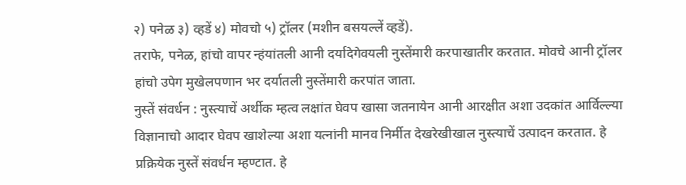२) पनेळ ३) व्हडें ४) मोवचो ५) ट्रॉलर (मशीन बसयल्लें व्हडें).
तराफे, पनेळ, हांचो वापर न्हंयांतली आनी दर्यादेगेवयली नुस्तेंमारी करपाखातीर करतात. मोवचे आनी ट्रॉलर हांचो उपेग मुखेलपणान भर दर्यातली नुस्तेंमारी करपांत जाता.
नुस्तें संवर्धन : नुस्त्याचें अर्थीक म्हत्व लक्षांत घेवप खासा जतनायेन आनी आरक्षीत अशा उदकांत आर्विल्ल्या विज्ञानाचो आदार घेवप खाशेल्या अशा यत्नांनी मानव निर्मीत देखरेखीखाल नुस्त्याचें उत्पादन करतात. हे प्रक्रियेक नुस्तें संवर्धन म्हण्टात. हे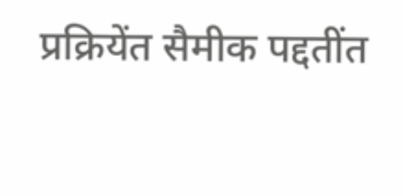प्रक्रियेंत सैमीक पद्दतींत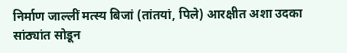निर्माण जाल्लीं मत्स्य बिजां (तांतयां, पिले) आरक्षीत अशा उदका सांठ्यांत सोडून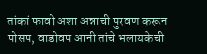तांकां फावो अशा अन्नाची पुरवण करून पोसप, वाडोवप आनी तांचे भलायकेची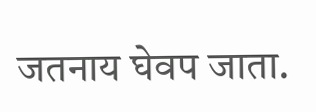जतनाय घेवप जाता.